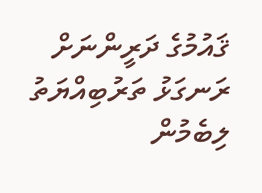ޤައުމުގެ ދަރީންނަށް ރަނގަޅު ތަރުބިއްޔަތު ލިބެމުން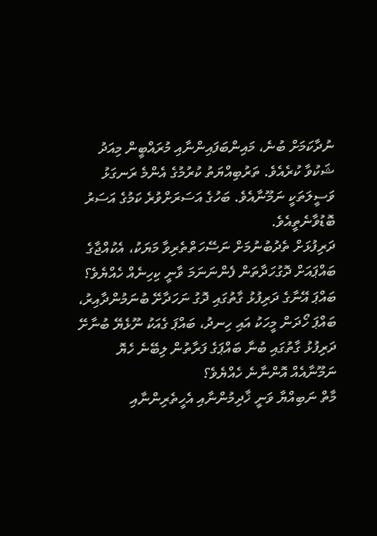ނުދާކަމަށް ބުނެ، މައިންބަފައިންނާއި މުރައްބީން މިއަދު ޝަކުވާ ކުރެއެވެ. ތަރުބިއްޔަތު ކުރުމުގެ އެންމެ ރަނގަޅު ވަސީލަތަކީ ނަމޫނާއެވެ. ބަހުގެ އަސަރަށްވުރެ ކަމުގެ އަސަރު ބޮޑުވާނެތީއެވެ.
ދަރިފުޅަށް ތެދުބުނުމަށް ނަސޭހަތްތެރިވާ މަޔަކު، އެކުއްޖާގެ ބައްޕައަށް ދޮގުހަދާތަން ފެންނަނަމަ ވާނީ ކިހިނެއް ހެއްޔެވެ؟ ބައްޕަ އޭނާގެ ދަރިފުޅު ގާތުގައި ދޮގު ނަހަދާށޭ ބުނަމުންދާއިރު، ބައްޕަ ހޯދަން މީހަކު އައި ހިނދު، ބައްޕަ ގެއަކު ނޫޅެޔޭ ބުނާށޭ ދަރިފުޅު ގާތުގައި ބުނާ ބައްޕަގެ ފަރާތުން ލިބޭނެ ހެޔޮ ނަމޫނާއެއް އޮންނާނެ ހެއްޔެވެ؟
މާތް ނަބިއްޔާ ވަނީ ޚާދިމުންނާއި އެހީތެރިންނާއި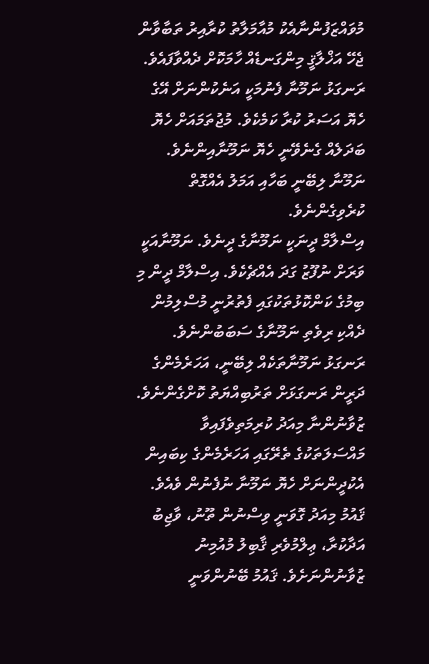މުވައްޒަފުންނާއެކު މުއާމަލާތު ކުރާއިރު ތަބާވާން ޖެހޭ އަޚްލާޤީ މިންގަނޑެއް ހާމަކޮށް ދެއްވާފައެވެ. ރަނގަޅު ނަމޫނާ ފެނުމަކީ އަނެކުންނަށް އޭގެ ހެޔޮ އަސަރު ކުރާ ކަމެކެވެ. މުޖުތަމައަށް ހެޔޮ ބަދަލެއް ގެނެވޭނީ ހެޔޮ ނަމޫނާއިންނެވެ. ނަމޫނާ ލިބޭނީ ބަހާއި އަމަލު އެއްގޮތް ކުރެވިގެންނެވެ.
އިސްލާމް ދީނަކީ ނަމޫނާގެ ދީނެވެ. ނަމޫނާއަކީ ވަރަށް ނުފޫޒު ގަދަ އެއްޗެކެވެ. އިސްލާމް ދީން މި ބިމުގެ ކަންކޮޅުތަކުގައި ފެތުރުނީ މުސްލިމުން ދެއްކި ރިވެތި ނަމޫނާގެ ސަބަބުންނެވެ. ރަނގަޅު ނަމޫނާތަކެއް ލިބޭނީ، އަހަރެމެންގެ ދަރީން ރަނގަޅަށް ތަރުބިއްޔަތު ކޮށްގެންނެވެ.
ޒުވާނުންނާ މިއަދު ކުރިމަތިވެފައިވާ މައްސަލަތަކުގެ ތެރޭގައި އަހަރެމެންގެ ކިބައިން އެކުދީންނަށް ހެޔޮ ނަމޫނާ ނުފެނުން ވެއެވެ. ޤައުމު މިއަދު ގޮވަނީ ވިސްނުން ތޫނު، ވާޖިބު އަދާކުރާ، ޢިލްމުވެރި ޤާބިލު މުއުމިނު ޒުވާނުންނަށެވެ. ޤައުމު ބޭނުންވަނީ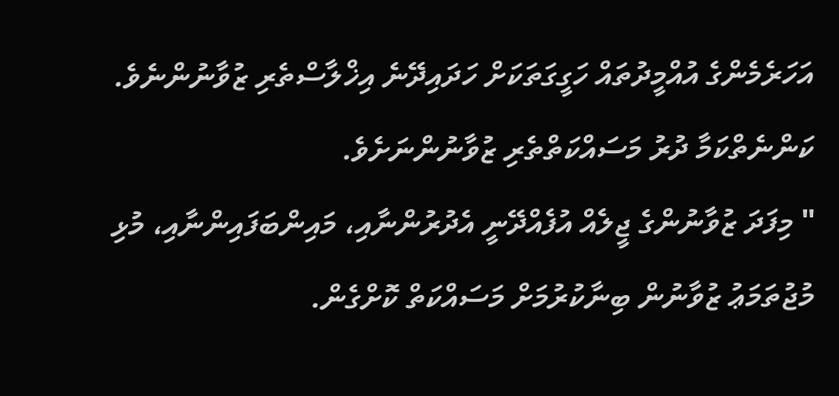އަހަރެމެންގެ އުއްމީދުތައް ހަގީގަތަކަށް ހަދައިދޭނެ އިޚްލާސްތެރި ޒުވާނުންނެވެ. ކަންނެތްކަމާ ދުރު މަސައްކަތްތެރި ޒުވާނުންނަށެވެ.
" މިފަދަ ޒުވާނުންގެ ޖީލެއް އުފެއްދޭނީ އެދުރުންނާއި، މައިންބަފައިންނާއި، މުޅި މުޖުތަމަޢު ޒުވާނުން ބިނާކުރުމަށް މަސައްކަތް ކޮށްގެން.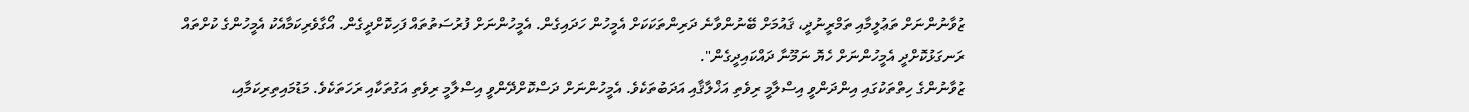ޒުވާނުންނަށް ތަޢުލީމާއި ތަމްރީނުދީ، ޤައުމަށް ބޭނުންވާނެ ދަރިންތަކަކަށް އެމީހުން ހަދައިގެން. އެމީހުންނަށް ފުރުސަތުތައް ފަހިކޮށްދީގެން. އޯގާވެރިކަމާއެކު އެމީހުންގެ ކުށްތައް ރަނގަޅުކޮށްދީ އެމީހުންނަށް ހެޔޮ ނަމޫނާ ދައްކައިދީގެން".
ޒުވާނުންގެ ހިތްތަކުގައި އިންދަންވީ އިސްލާމީ ރިވެތި އަޚްލާޤާއި އަދަބުތަކެވެ. އެމީހުންނަށް ދަސްކޮށްދޭންވީ އިސްލާމީ ރިވެތި އަގުތަކާއި ރަހަތަކެވެ. މަޑުމައިތިރިކަމާއި،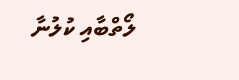ލޯތްބާއި ކުލުނާ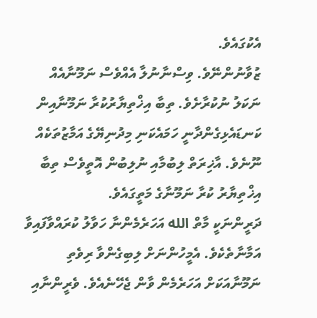އެކުގައެވެ.
ޒުވާނުންނޭވެ. ވިސްނާނުލާ އެއްވެސް ނަމޫނާއެއް ނަކަލު ނުކުރާށެވެ. ތިބާ އިޚްތިޔާރުކުރާ ނަމޫނާއިން ކަނޑައެޅިގެންދާނީ ހަމައެކަނި މިދުނިޔޭގެ އަމާޒުތަކެއް ނޫނެވެ. އާޚިރަތް ލިބުމާއި ނުލިބުން އޮތީވެސް ތިބާ އިޚްތިޔާރު ކުރާ ނަމޫނާގެ މަތީގައެވެ.
ދަރީންނަކީ މާތް الله އަހަރެމެންނާ ހަވާލު ކުރައްވާފައިވާ އަމާނާތެކެވެ. އެމީހުންނަށް ލިބިގެންވާ ރިވެތި ނަމޫނާއަކަށް އަހަރެމެން ވާން ޖެހޭނެއެވެ. ވެރީންނާއި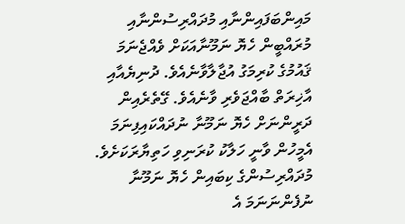މައިންބަފައިންނާއި މުދައްރިސުންނާއި މުރައްބީން ހެޔޮ ނަމޫނާއަކަށް ވެއްޖެނަމަ ޤައުމުގެ ކުރިމަގު އުޖާލާވާނެއެވެ. ދުނިޔެއާއި އާޚިރަތް ބާއްޖަވެރި ވާނެއެވެ. ގޭތެރެއިން ދަރީންނަށް ހެޔޮ ނަމޫނާ ނުދައްކައިފިނަމަ އެމީހުން ވާނީ ހަލާކު ކުރަނިވި ހަތިޔާރަކަށެވެ. މުދައްރިސުންގެ ކިބައިން ހެޔޮ ނަމޫނާ ނުފެންނަނަމަ އެ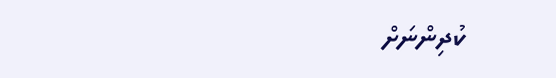ކުދިންނަށް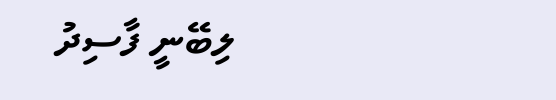ލިބޭނީ ފާސިދު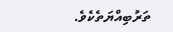ތަރުބިއްޔަތެކެވެ.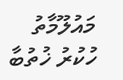މައުލޫމާތު ހުކުރު ޚުތުބާ